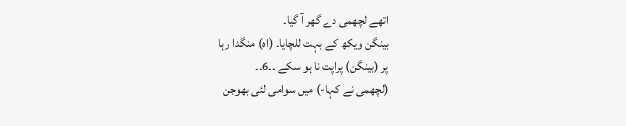اتھے لچھمی دے گھر آ گیا۔
بینگن ویکھ کے بہت للچایا۔ (اہ) منگدا رہا
پر (بینگن) پراپت نا ہو سکے ۔۔6۔۔
(لچھمی نے کہا-) میں سوامی لئی بھوجن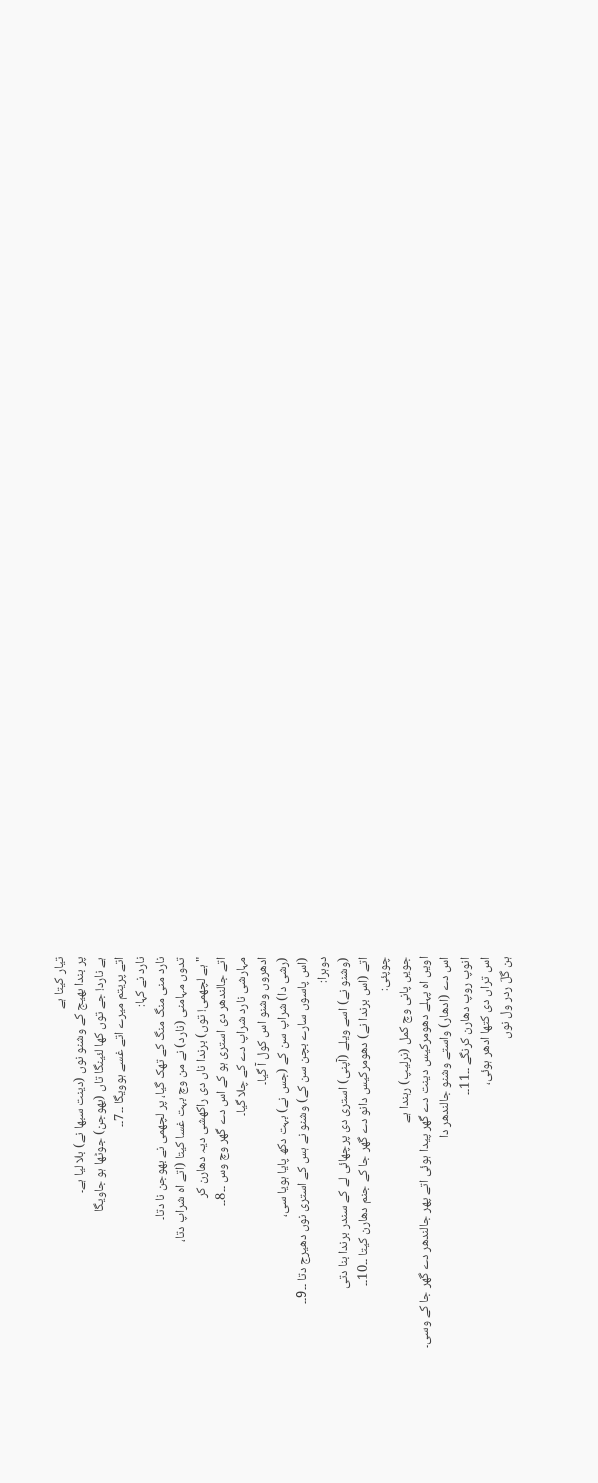تیار کیتا ہے
پر بندا بھیج کے وشنو نوں (دینت سبھا نے) بلا لیا ہے۔
ہے نارد! جے توں کھا لئینگا تاں (بھوجن) جوٹھا ہو جاویگا
اتے پریتم میرے اتے غسے ہوویگا ۔۔7۔۔
نارد نے کہا:
نارد منی منگ منگ کے تھک گیا، پر لچھمی نے بھوجن نا دتا۔
تدوں مہامنی (نارد) نے من وچ بہت غسا کیتا (اتے اہ شراپ دتا،
"ہے لچھمی! توں) برندا ناں دی راکھشی دیہ دھارن کر
اتے جالندھر دی استری ہو کے اس دے گھر وچ وس ۔۔8۔۔
مہارشی نارد شراپ دے کے چلا گیا۔
ادھروں وشنو اس کول آ گیا۔
(رشی دا) شراپ سن کے (جس نے) بہت دکھ پایا ہویا سی،
(اس پاسوں سارے بچن سن کے) وشنو نے ہس کے استری نوں دھیرج دتا ۔۔9۔۔
دوہرا:
(وشنو نے) اسے ویلے (آپنی) استری دی پرچھائی لے کے سندر برندا بنا دتی
اتے (اس برندا نے) دھومرکیس دانو دے گھر جا کے جنم دھارن کیتا ۔۔10۔۔
چوپئی:
جویں پانی وچ کمل (نرلیپ) رہندا ہے
اویں اہ پہلے دھومرکیس دینت دے گھر پیدا ہوئی اتے پھر جالندھر دے گھر جا کے وسی۔
اس دے (ادھار) واستے وشنو جالندھر دا
انوپ روپ دھارن کرنگے ۔۔11۔۔
اس تراں دی کتھا ادھر ہوئی،
ہن گلّ ردر ول نوں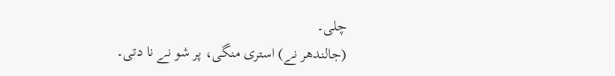چلی۔
(جالندھر نے) استری منگی، پر شو نے نا دتی۔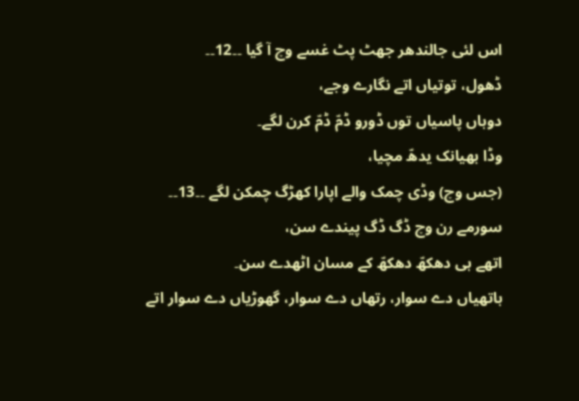اس لئی جالندھر جھٹ پٹ غسے وچ آ گیا ۔۔12۔۔
ڈھول، توتیاں اتے نگارے وجے،
دوہاں پاسیاں توں ڈورو ڈمّ ڈمّ کرن لگے۔
وڈا بھیانک یدھّ مچیا،
(جس وچ) وڈی چمک والے اپارا کھڑگ چمکن لگے ۔۔13۔۔
سورمے رن وچ ڈگ ڈگ پیندے سن،
اتھے ہی دھکھّ دھکھّ کے مسان اٹھدے سن۔
ہاتھیاں دے سوار، رتھاں دے سوار، گھوڑیاں دے سوار اتے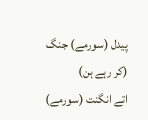پیدل (سورمے) جنگ (کر رہے ہن)
اتے انگنت (سورمے)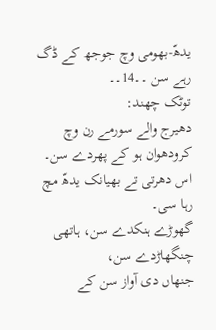یدھّ-بھومی وچ جوجھ کے ڈگ رہے سن ۔۔14۔۔
توٹک چھند:
دھیرج والے سورمے رن وچ کرودھوان ہو کے پھردے سن۔
اس دھرتی تے بھیانک یدھّ مچ رہا سی۔
گھوڑے ہنکدے سن، ہاتھی چنگھاڑدے سن،
جنھاں دی آواز سن کے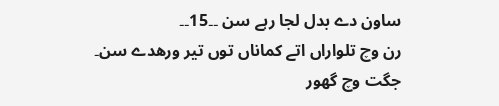ساون دے بدل لجا رہے سن ۔۔15۔۔
رن وچ تلواراں اتے کماناں توں تیر ورھدے سن۔
جگت وچ گھور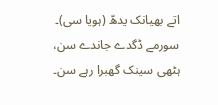اتے بھیانک یدھّ (ہویا سی)۔
سورمے ڈگدے جاندے سن، ہٹھی سینک گھبرا رہے سن۔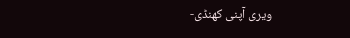ویری آپنی کھنڈی-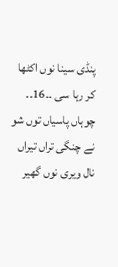پنڈی سینا نوں اکٹھا کر رہا سی ۔۔16۔۔
چوہاں پاسیاں توں شو نے چنگی تراں تیراں نال ویری نوں گھیر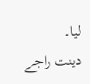لیا۔
دینت راجے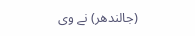(جالندھر) نے وی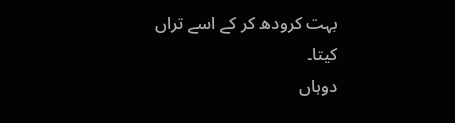بہت کرودھ کر کے اسے تراں کیتا۔
دوہاں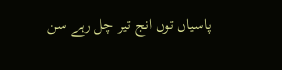پاسیاں توں انج تیر چل رہے سن